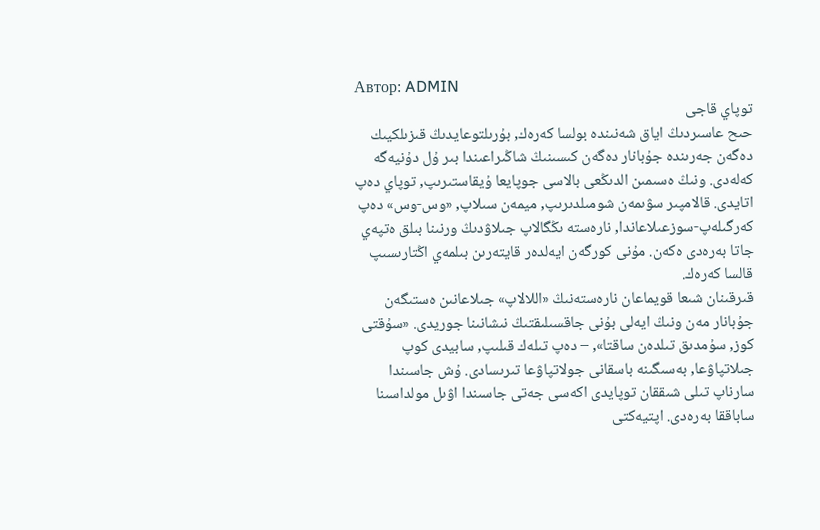Автор: ADMIN
توپاي قاجى
حىح عاسىردىڭ اياق شەنىندە بولسا كەرەك, بۇرىلتوعايدىڭ قىزىلكيىك دەگەن جەرىندە جۇبانار دەگەن كىسىنىڭ شاڭىراعىندا بىر ۇل دۇنيەگە كەلەدى. ونىڭ ەسىمىن الدىڭعى بالاسى جوپايعا ۇيقاستىرىپ, توپاي دەپ اتايدى. قالامپىر سۋىمەن شومىلدىرىپ, ميمەن سىلاپ, «وس-وس» دەپ كەرگىلەپ-سوزعىلاعاندا, نارەستە ىڭگالاپ جىلاۋدىڭ ورنىنا بىلق ەتپەي جاتا بەرەدى ەكەن. مۇنى كورگەن ايەلدەر قايتەرىن بىلمەي اڭتارىسىپ قالسا كەرەك.
قىرقىنان شىعا قويماعان نارەستەنىڭ «اللالاپ» جىلاعانىن ەستىگەن جۇبانار مەن ونىڭ ايەلى بۇنى جاقسىلىقتىڭ نىشانىنا جوريدى. «سۇقتى كوز, سۇمدىق تىلدەن ساقتا», – دەپ تىلەك قىلىپ, سابيدى كوپ جىلاتپاۋعا, بەسىگىنە باسقانى جولاتپاۋعا تىرىسادى. ۇش جاسىندا سارناپ تىلى شىققان توپايدى اكەسى جەتى جاسىندا اۋىل مولداسىنا ساباققا بەرەدى. اپتيەكتى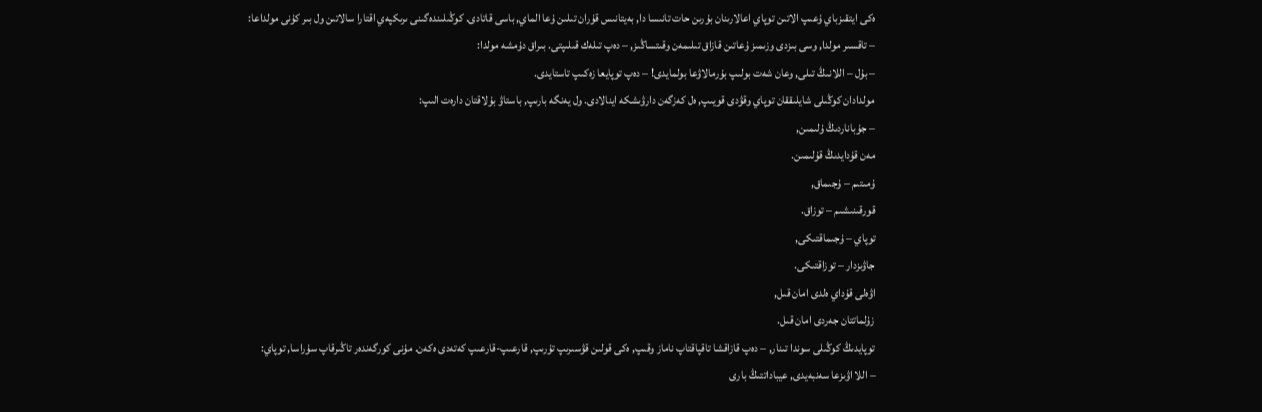ەكى ايتقىزباي ۇعىپ الاتىن توپاي اعالارىنان بۇرىن حات تانىسا دا, بەيتانىس قۇران تىلىن ۇعا الماي, باسى قاتادى. كوڭىلىندەگىنى ىرىكپەي اقتارا سالاتىن ول بىر كۇنى مولداعا:
– تاقسىر مولدا, وسى بىزدى وزىمىز ۇعاتىن قازاق تىلىمەن وقىتساڭىز, – دەپ تىلەك قىلىپتى. بىراق دۇمشە مولدا:
– بۇل – اللانىڭ تىلى, وعان شەت بولىپ بۇرمالاۋعا بولمايدى! – دەپ توپايعا زەكىپ تاستايدى.
مولدادان كوڭىلى شايلىققان توپاي وقۋدى قويىپ, ەل كەزگەن دارۋىشكە اينالادى. ول يەنگە بارىپ, باستاۋ بۇلاقتان دارەت الىپ:
– جۇباناردىڭ ۇلىمىن,
مەن قۇدايدىڭ قۇلىمىن.
ۇمىتىم – ۇجىماق,
قورقىنىشىم – توزاق.
توپاي – ۇجىماقتىكى,
جاۋىزدار – توزاقتىكى.
اۋەلى قۇداي ەلدى امان قىل,
زۇلماتتان جەردى امان قىل.
توپايدىڭ كوڭىلى سوندا تىنار, – دەپ قازاقشا تاقپاقتاپ ناماز وقىپ, ەكى قولىن قۋسىرىپ تۇرىپ, قارعىپ-قارعىپ كەتەدى ەكەن. مۇنى كورگەندەر تاڭىرقاپ سۇراسا, توپاي:
– اللا اۋىزعا سەنبەيدى, عيباداتتىڭ بارى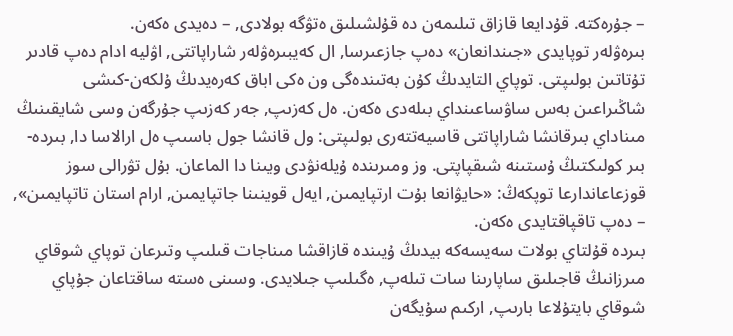– جۇرەكتە. قۇدايعا قازاق تىلىمەن دە قۇلشىلىق ەتۋگە بولادى, – دەيدى ەكەن.
بىرەۋلەر توپايدى «جىندانعان» دەپ جازعىرسا, ال كەيبىرەۋلەر شاراپاتتى, اۋليە ادام دەپ قادىر تۇتاتىن بولىپتى. توپاي التايدىڭ كۇن بەتىندەگى ون ەكى اباق كەرەيدىڭ ۇلكەن-كىشى شاڭىراعىن بەس ساۋساعىنداي بىلەدى ەكەن. ەل كەزىپ, جەر كەزىپ جۇرگەن وسى شايقىنىڭ مىناداي بىرقانشا شاراپاتتى قاسيەتتەرى بولىپتى: ول قانشا جول باسىپ ەل ارالاسا دا, بىردە-بىر كولىكتىڭ ۇستىنە شىقپاپتى. وز ومىرىندە ۇيلەنۋدى ويىنا دا الماعان. بۇل تۋرالى سوز قوزعاعاندارعا توپكەڭ: «حايۋانعا بۇت ارتپايمىن, ايەل قوينىنا جاتپايمىن, ارام استان تاتپايمىن», – دەپ تاقپاقتايدى ەكەن.
بىردە قۇلتاي بولات سەيسەكە بيدىڭ ۇيىندە قازاقشا مىناجات قىلىپ وتىرعان توپاي شوقاي مىرزانىڭ قاجىلىق ساپارىنا سات تىلەپ, ەگىلىپ جىلايدى. وسىنى ەستە ساقتاعان جۇپاي شوقاي بايتۇلاعا بارىپ, اركىم سۇيگەن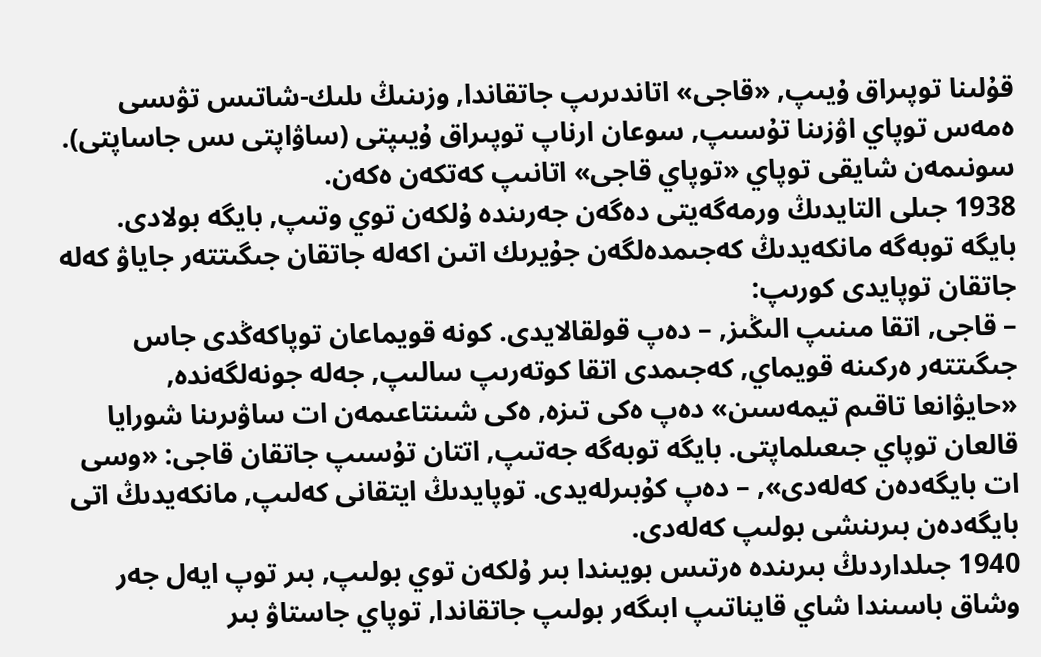قۇلىنا توپىراق ۇيىپ, «قاجى» اتاندىرىپ جاتقاندا, وزىنىڭ ىلىك-شاتىس تۋىسى ەمەس توپاي اۋزىنا تۇسىپ, سوعان ارناپ توپىراق ۇيىپتى (ساۋاپتى ىس جاساپتى). سونىمەن شايقى توپاي «توپاي قاجى» اتانىپ كەتكەن ەكەن.
1938 جىلى التايدىڭ ورمەگەيتى دەگەن جەرىندە ۇلكەن توي وتىپ, بايگە بولادى. بايگە توبەگە مانكەيدىڭ كەجىمدەلگەن جۇيرىك اتىن اكەلە جاتقان جىگىتتەر جاياۋ كەلە جاتقان توپايدى كورىپ:
– قاجى, اتقا مىنىپ الىڭىز, – دەپ قولقالايدى. كونە قويماعان توپاكەڭدى جاس جىگىتتەر ەركىنە قويماي, كەجىمدى اتقا كوتەرىپ سالىپ, جەلە جونەلگەندە, «حايۋانعا تاقىم تيمەسىن» دەپ ەكى تىزە, ەكى شىنتاعىمەن ات ساۋىرىنا شورايا قالعان توپاي جىعىلماپتى. بايگە توبەگە جەتىپ, اتتان تۇسىپ جاتقان قاجى: «وسى ات بايگەدەن كەلەدى», – دەپ كۇبىرلەيدى. توپايدىڭ ايتقانى كەلىپ, مانكەيدىڭ اتى بايگەدەن بىرىنشى بولىپ كەلەدى.
1940 جىلداردىڭ بىرىندە ەرتىس بويىندا بىر ۇلكەن توي بولىپ, بىر توپ ايەل جەر وشاق باسىندا شاي قايناتىپ ابىگەر بولىپ جاتقاندا, توپاي جاستاۋ بىر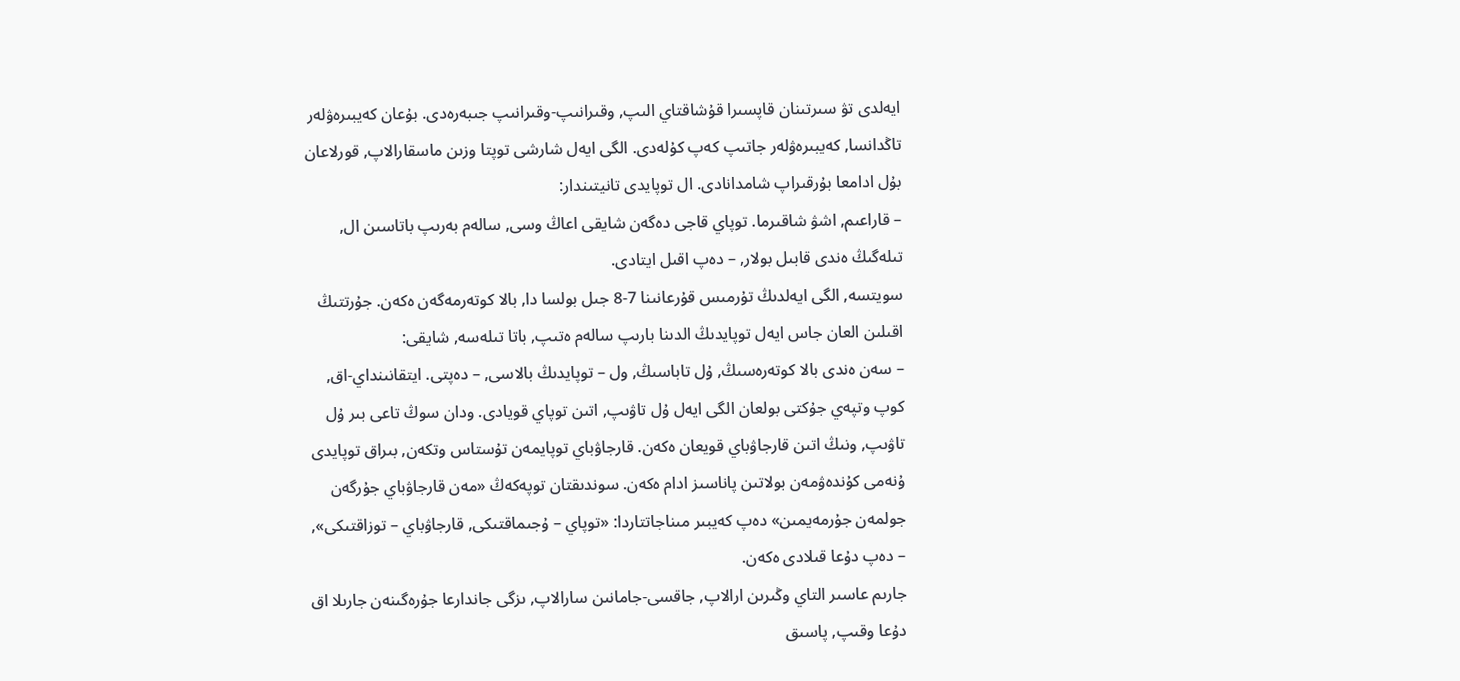ايەلدى تۋ سىرتىنان قاپسىرا قۇشاقتاي الىپ, وقىرانىپ-وقىرانىپ جىبەرەدى. بۇعان كەيبىرەۋلەر تاڭدانسا, كەيبىرەۋلەر جاتىپ كەپ كۇلەدى. الگى ايەل شارشى توپتا وزىن ماسقارالاپ, قورلاعان بۇل ادامعا بۇرقىراپ شامدانادى. ال توپايدى تانيتىندار:
– قاراعىم, اشۋ شاقىرما. توپاي قاجى دەگەن شايقى اعاڭ وسى, سالەم بەرىپ باتاسىن ال, تىلەگىڭ ەندى قابىل بولار, – دەپ اقىل ايتادى.
سويتسە, الگى ايەلدىڭ تۇرمىس قۇرعانىنا 7-8 جىل بولسا دا, بالا كوتەرمەگەن ەكەن. جۇرتتىڭ اقىلىن العان جاس ايەل توپايدىڭ الدىنا بارىپ سالەم ەتىپ, باتا تىلەسە, شايقى:
– سەن ەندى بالا كوتەرەسىڭ, ۇل تاباسىڭ, ول – توپايدىڭ بالاسى, – دەپتى. ايتقانىنداي-اق, كوپ وتپەي جۇكتى بولعان الگى ايەل ۇل تاۋىپ, اتىن توپاي قويادى. ودان سوڭ تاعى بىر ۇل تاۋىپ, ونىڭ اتىن قارجاۋباي قويعان ەكەن. قارجاۋباي توپايمەن تۇستاس وتكەن, بىراق توپايدى ۇنەمى كۇندەۋمەن بولاتىن پاناسىز ادام ەكەن. سوندىقتان توپەكەڭ «مەن قارجاۋباي جۇرگەن جولمەن جۇرمەيمىن» دەپ كەيبىر مىناجاتتاردا: «توپاي – ۇجىماقتىكى, قارجاۋباي – توزاقتىكى», – دەپ دۇعا قىلادى ەكەن.
جارىم عاسىر التاي وڭىرىن ارالاپ, جاقسى-جامانىن سارالاپ, ىزگى جاندارعا جۇرەگىنەن جارىلا اق دۇعا وقىپ, پاسىق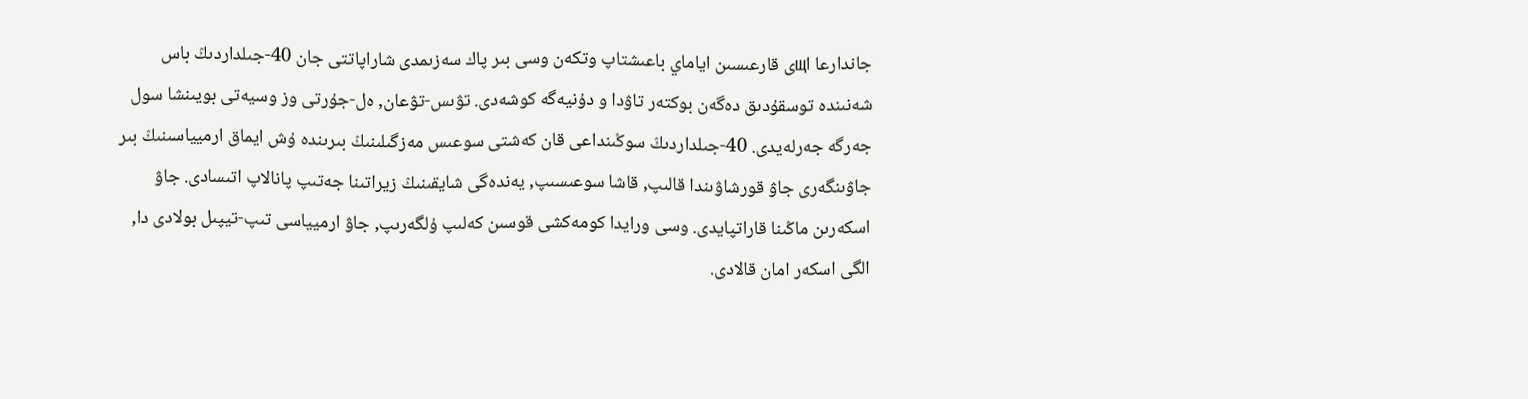جاندارعا اщى قارعىسىن اياماي باعىشتاپ وتكەن وسى بىر پاك سەزىمدى شاراپاتتى جان 40-جىلداردىڭ باس شەنىندە توسقۇدىق دەگەن بوكتەر تاۋدا و دۇنيەگە كوشەدى. تۋىس-تۋعان, ەل-جۇرتى وز وسيەتى بويىنشا سول جەرگە جەرلەيدى. 40-جىلداردىڭ سوڭىنداعى قان كەشتى سوعىس مەزگىلىنىڭ بىرىندە ۇش ايماق ارميياسىنىڭ بىر جاۋىنگەرى جاۋ قورشاۋىندا قالىپ, قاشا سوعىسىپ, يەندەگى شايقىنىڭ زيراتىنا جەتىپ پانالاپ اتىسادى. جاۋ اسكەرىن ماڭىنا قاراتپايدى. وسى ورايدا كومەكشى قوسىن كەلىپ ۇلگەرىپ, جاۋ ارميياسى تىپ-تيپىل بولادى دا, الگى اسكەر امان قالادى.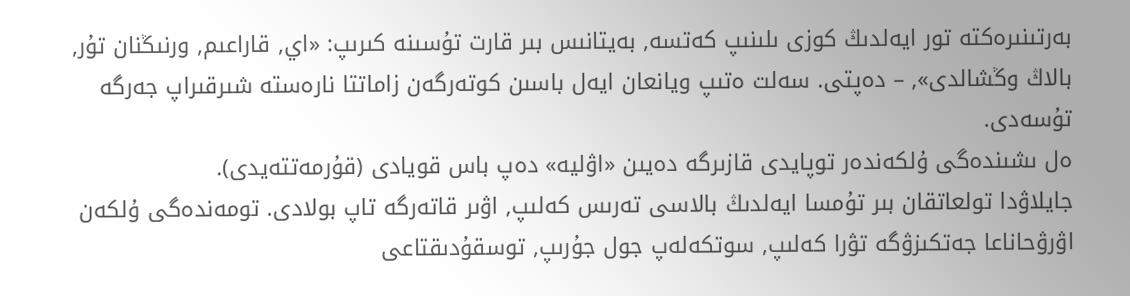بەرتىنىرەكتە تور ايەلدىڭ كوزى ىلىنىپ كەتسە, بەيتانىس بىر قارت تۇسىنە كىرىپ: «اي, قاراعىم, ورنىڭنان تۇر, بالاڭ وڭشالدى», – دەپتى. سەلت ەتىپ ويانعان ايەل باسىن كوتەرگەن زاماتتا نارەستە شىرقىراپ جەرگە تۇسەدى.
ەل ىشىندەگى ۇلكەندەر توپايدى قازىرگە دەيىن «اۋليە» دەپ باس قويادى (قۇرمەتتەيدى).
جايلاۋدا تولعاتقان بىر تۇمسا ايەلدىڭ بالاسى تەرىس كەلىپ, اۋىر قاتەرگە تاپ بولادى. تومەندەگى ۇلكەن اۋرۋحاناعا جەتكىزۋگە تۋرا كەلىپ, سوتكەلەپ جول جۇرىپ, توسقۇدىقتاعى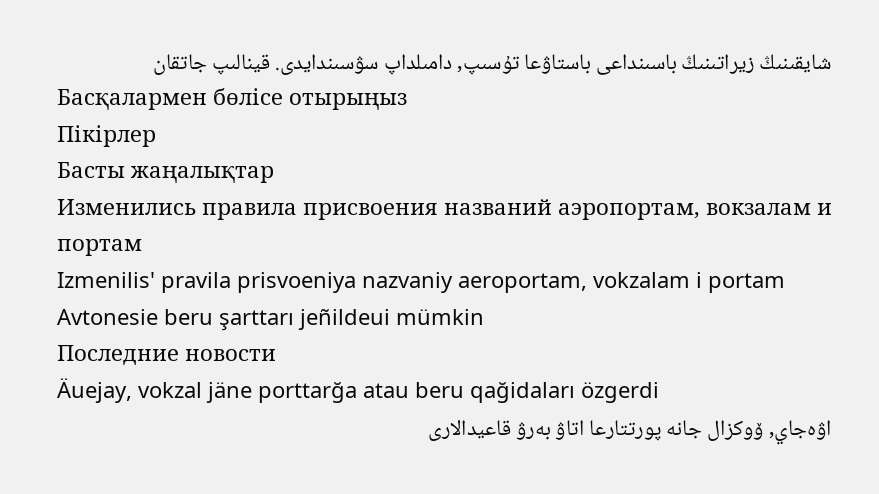شايقىنىڭ زيراتىنىڭ باسىنداعى باستاۋعا تۇسىپ, دامىلداپ سۋسىندايدى. قينالىپ جاتقان
Басқалармен бөлісе отырыңыз
Пікірлер
Басты жаңалықтар
Изменились правила присвоения названий аэропортам, вокзалам и портам
Izmenilis' pravila prisvoeniya nazvaniy aeroportam, vokzalam i portam
Avtonesie beru şarttarı jeñildeui mümkin
Последние новости
Äuejay, vokzal jäne porttarğa atau beru qağidaları özgerdi
اۋەجاي, ۆوكزال جانە پورتتارعا اتاۋ بەرۋ قاعيدالارى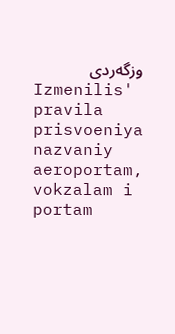وزگەردى
Izmenilis' pravila prisvoeniya nazvaniy aeroportam, vokzalam i portam